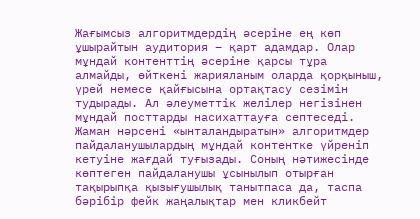Жағымсыз алгоритмдердің әсеріне ең көп ұшырайтын аудитория – қарт адамдар. Олар мұндай контенттің әсеріне қарсы тұра алмайды, өйткені жарияланым оларда қорқыныш, үрей немесе қайғысына ортақтасу сезімін тудырады. Ал әлеуметтік желілер негізінен мұндай посттарды насихаттауға септеседі. Жаман нәрсені «ынталандыратын» алгоритмдер пайдаланушылардың мұндай контентке үйреніп кетуіне жағдай туғызады. Соның нәтижесінде көптеген пайдаланушы ұсынылып отырған тақырыпқа қызығушылық танытпаса да, таспа бәрібір фейк жаңалықтар мен кликбейт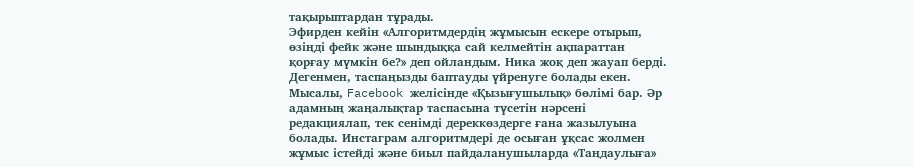тақырыптардан тұрады.
Эфирден кейін «Алгоритмдердің жұмысын ескере отырып, өзіңді фейк және шындыққа сай келмейтін ақпараттан қорғау мүмкін бе?» деп ойландым. Ника жоқ деп жауап берді. Дегенмен, таспаңызды баптауды үйренуге болады екен. Мысалы, Facebook желісінде «Қызығушылық» бөлімі бар. Әр адамның жаңалықтар таспасына түсетін нәрсені редакциялап, тек сенімді дереккөздерге ғана жазылуына болады. Инстаграм алгоритмдері де осыған ұқсас жолмен жұмыс істейді және биыл пайдаланушыларда «Таңдаулыға»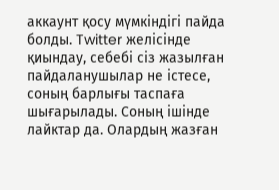аккаунт қосу мүмкіндігі пайда болды. Twitter желісінде қиындау, себебі сіз жазылған пайдаланушылар не істесе, соның барлығы таспаға шығарылады. Соның ішінде лайктар да. Олардың жазған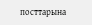посттарына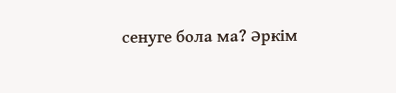сенуге бола ма? Әркім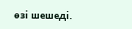өзі шешеді.